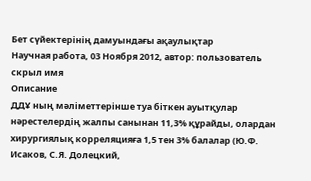Бет сүйектерінің дамуындағы ақаулықтар
Научная работа, 03 Ноября 2012, автор: пользователь скрыл имя
Описание
ДДҰ ның мәліметтерінше туа біткен ауытқулар нәрестелердің жалпы санынан 11,3% құрайды, олардан хирургиялық корреляцияға 1,5 тен 3% балалар (Ю.Ф. Исаков, С.Я. Долецкий,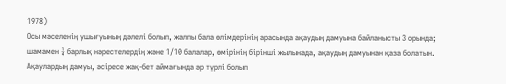1978)
Осы мәселенің ушығуының дәлелі болып, жалпы бала өлімдерінің арасында ақаудың дамуына байланысты 3 орында; шамамен ¼ барлық нәрестелердің және 1/10 балалар, өмірінің бірінші жылынада, ақаудың дамуынан қаза болатын.
Ақаулардың дамуы, әсіресе жақ-бет аймағында әр түрлі болып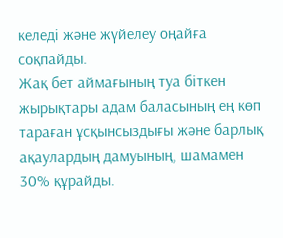келеді және жүйелеу оңайға соқпайды.
Жақ бет аймағының туа біткен жырықтары адам баласының ең көп тараған ұсқынсыздығы және барлық ақаулардың дамуының, шамамен 30% құрайды.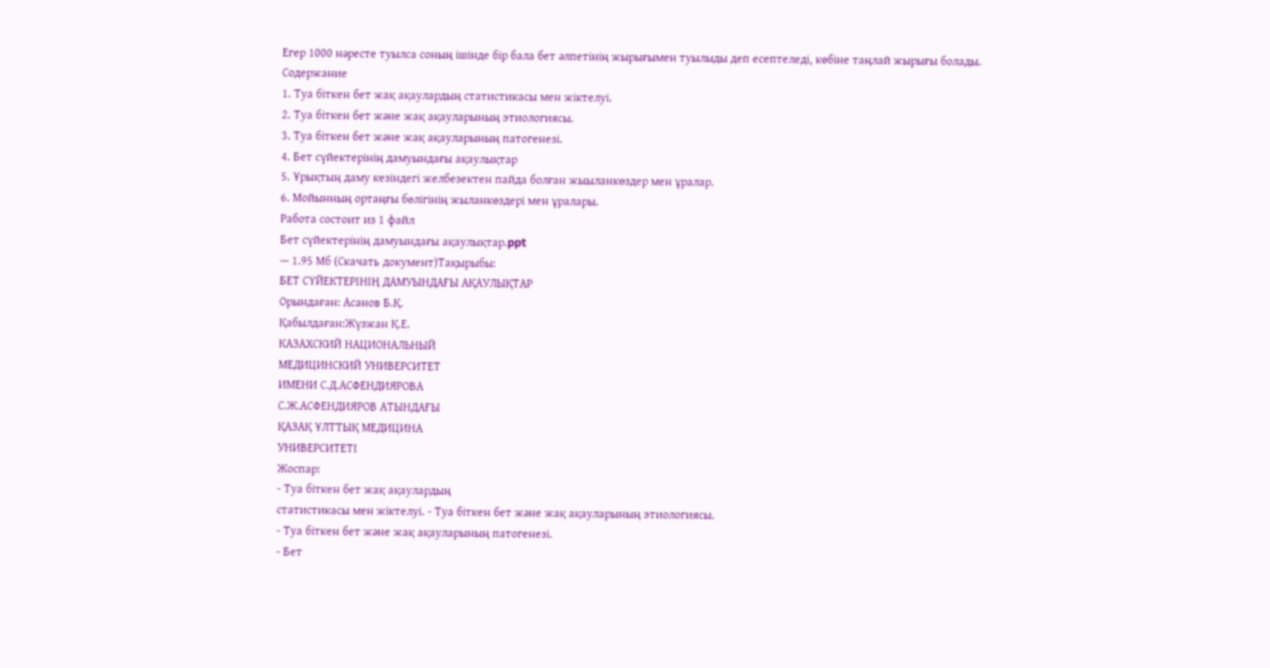Егер 1000 нәресте туылса соның ішінде бір бала бет әлпетінің жырығымен туылыды деп есептеледі, көбіне таңлай жырығы болады.
Содержание
1. Туа біткен бет жақ ақаулардың статистикасы мен жіктелуі.
2. Туа біткен бет және жақ ақауларының этиологиясы.
3. Туа біткен бет және жақ ақауларының патогенезі.
4. Бет сүйектерінің дамуындағы ақаулықтар
5. Ұрықтың даму кезіндегі желбезектен пайда болған жыыланкөздер мен ұралар.
6. Мойынның ортаңғы бөлігінің жыланкөздері мен ұралары.
Работа состоит из 1 файл
Бет сүйектерінің дамуындағы ақаулықтар.ppt
— 1.95 Мб (Скачать документ)Тақырыбы:
БЕТ СҮЙЕКТЕРІНІҢ ДАМУЫНДАҒЫ АҚАУЛЫҚТАР
Орындаған: Асанов Б.Қ.
Қабылдаған:Жүзжан Қ.Е.
КАЗАХСКИЙ НАЦИОНАЛЬНЫЙ
МЕДИЦИНСКИЙ УНИВЕРСИТЕТ
ИМЕНИ С.Д.АСФЕНДИЯРОВА
С.Ж.АСФЕНДИЯРОВ АТЫНДАҒЫ
ҚАЗАҚ ҰЛТТЫҚ МЕДИЦИНА
УНИВЕРСИТЕТІ
Жоспар:
- Туа біткен бет жақ ақаулардың
статистикасы мен жіктелуі. - Туа біткен бет және жақ ақауларының этиологиясы.
- Туа біткен бет және жақ ақауларының патогенезі.
- Бет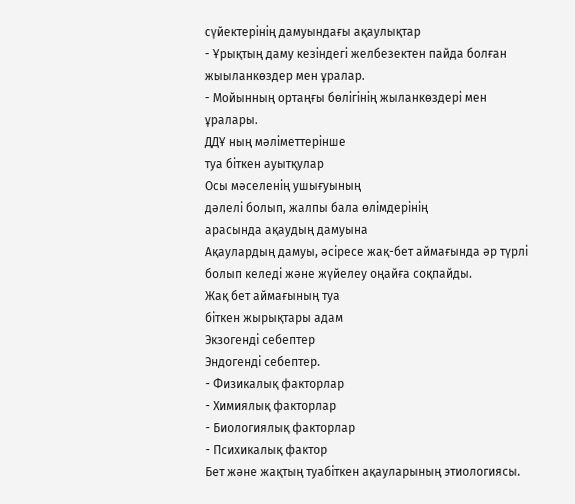сүйектерінің дамуындағы ақаулықтар
- Ұрықтың даму кезіндегі желбезектен пайда болған жыыланкөздер мен ұралар.
- Мойынның ортаңғы бөлігінің жыланкөздері мен ұралары.
ДДҰ ның мәліметтерінше
туа біткен ауытқулар
Осы мәселенің ушығуының
дәлелі болып, жалпы бала өлімдерінің
арасында ақаудың дамуына
Ақаулардың дамуы, әсіресе жақ-бет аймағында әр түрлі болып келеді және жүйелеу оңайға соқпайды.
Жақ бет аймағының туа
біткен жырықтары адам
Экзогенді себептер
Эндогенді себептер.
- Физикалық факторлар
- Химиялық факторлар
- Биологиялық факторлар
- Психикалық фактор
Бет және жақтың туабіткен ақауларының этиологиясы.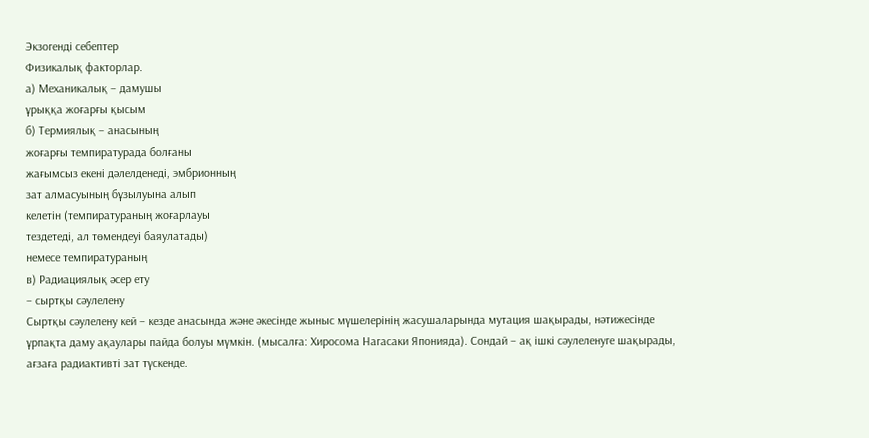Экзогенді себептер
Физикалық факторлар.
а) Механикалық – дамушы
ұрыққа жоғарғы қысым
б) Термиялық – анасының
жоғарғы темпиратурада болғаны
жағымсыз екені дәлелденеді, эмбрионның
зат алмасуының бұзылуына алып
келетін (темпиратураның жоғарлауы
тездетеді, ал төмендеуі баяулатады)
немесе темпиратураның
в) Радиациялық әсер ету
– сыртқы сәулелену
Сыртқы сәулелену кей – кезде анасында және әкесінде жыныс мүшелерінің жасушаларында мутация шақырады, нәтижесінде ұрпақта даму ақаулары пайда болуы мүмкін. (мысалға: Хиросома Нагасаки Японияда). Сондай – ақ ішкі сәулеленуге шақырады, ағзаға радиактивті зат түскенде.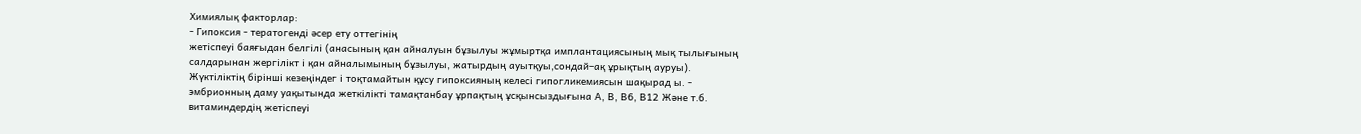Химиялық факторлар:
- Гипоксия - тератогенді әсер ету оттегінің
жетіспеуі баяғыдан белгілі (анасының қан айналуын бұзылуы жұмыртқа имплантациясының мық тылығының салдарынан жергілікт і қан айналымының бұзылуы, жатырдың ауытқуы,сондай–ақ ұрықтың ауруы). Жүктіліктің бірінші кезеңіндег і тоқтамайтын құсу гипоксияның келесі гипогликемиясын шақырад ы. - эмбрионның даму уақытында жеткілікті тамақтанбау ұрпақтың ұсқынсыздығына А, В, В6, В12 Және т.б. витаминдердің жетіспеуі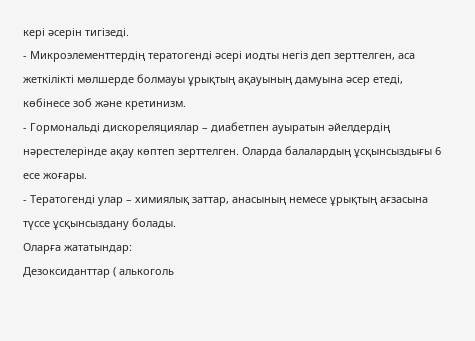кері әсерін тигізеді.
- Микроэлементтердің тератогенді әсері иодты негіз деп зерттелген, аса жеткілікті мөлшерде болмауы ұрықтың ақауының дамуына әсер етеді, көбінесе зоб және кретинизм.
- Гормональді дискореляциялар – диабетпен ауыратын әйелдердің нәрестелерінде ақау көптеп зерттелген. Оларда балалардың ұсқынсыздығы 6 есе жоғары.
- Тератогенді улар – химиялық заттар, анасының немесе ұрықтың ағзасына түссе ұсқынсыздану болады.
Оларға жататындар:
Дезоксиданттар ( алькоголь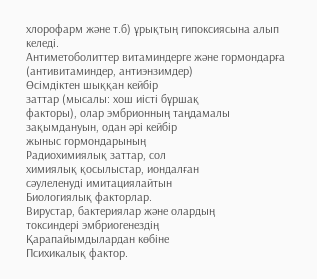хлорофарм және т.б) ұрықтың гипоксиясына алып келеді.
Антиметоболиттер витаминдерге және гормондарға (антивитаминдер, антиэнзимдер)
Өсімдіктен шыққан кейбір
заттар (мысалы: хош иісті бұршақ
факторы), олар эмбрионның таңдамалы
зақымдануын, одан әрі кейбір
жыныс гормондарының
Радиохимиялық заттар, сол
химиялық қосылыстар, иондалған
сәулеленуді имитациялайтын
Биологиялық факторлар.
Вирустар, бактериялар және олардың
токсиндері эмбриогенездің
Қарапайымдылардан көбіне
Психикалық фактор.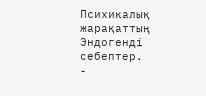Психикалық жарақаттың
Эндогенді себептер.
-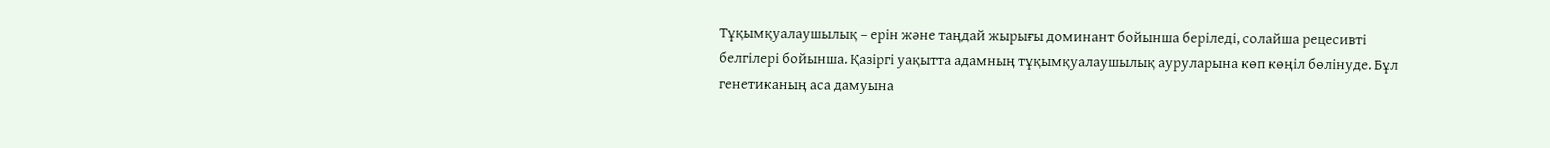Тұқымқуалаушылық – ерін және таңдай жырығы доминант бойынша беріледі, солайша рецесивті белгілері бойынша. Қазіргі уақытта адамның тұқымқуалаушылық ауруларына көп көңіл бөлінуде. Бұл генетиканың аса дамуына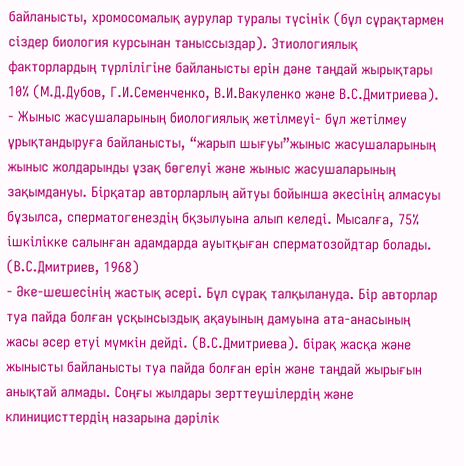байланысты, хромосомалық аурулар туралы түсінік (бұл сұрақтармен сіздер биология курсынан таныссыздар). Этиологиялық факторлардың түрлілігіне байланысты ерін дәне таңдай жырықтары 10% (М.Д.Дубов, Г.И.Семенченко, В.И.Вакуленко және В.С.Дмитриева).
- Жыныс жасушаларының биологиялық жетілмеуі- бұл жетілмеу ұрықтандыруға байланысты, “жарып шығуы”жыныс жасушаларының жыныс жолдарынды ұзақ бөгелуі және жыныс жасушаларының зақымдануы. Бірқатар авторларлың айтуы бойынша әкесінің алмасуы бұзылса, сперматогенездің бқзылуына алып келеді. Мысалға, 75% ішкілікке салынған адамдарда ауытқыған сперматозойдтар болады. (В.С.Дмитриев, 1968)
- Әке-шешесінің жастық әсері. Бұл сұрақ талқылануда. Бір авторлар туа пайда болған ұсқынсыздық ақауының дамуына ата-анасының жасы әсер етуі мүмкін дейді. (В.С.Дмитриева). бірақ жасқа және жынысты байланысты туа пайда болған ерін және таңдай жырығын анықтай алмады. Соңғы жылдары зерттеушілердің және клиницисттердің назарына дәрілік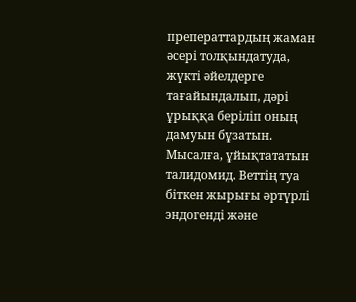преператтардың жаман әсері толқындатуда, жүкті әйелдерге тағайындалып, дәрі ұрыққа беріліп оның дамуын бұзатын. Мысалға, ұйықтататын талидомид. Веттің туа біткен жырығы әртүрлі эндогенді және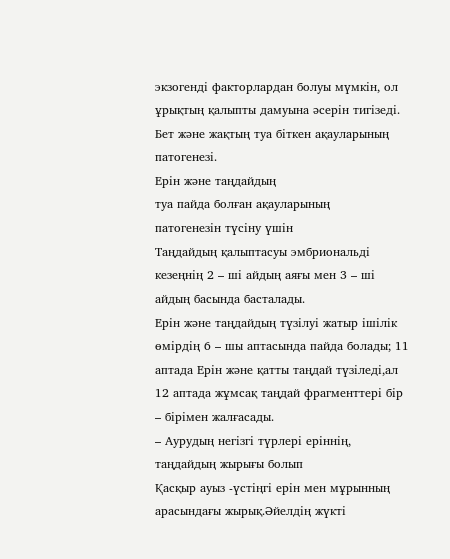экзогенді факторлардан болуы мүмкін, ол ұрықтың қалыпты дамуына әсерін тигізеді.
Бет және жақтың туа біткен ақауларының патогенезі.
Ерін және таңдайдың
туа пайда болған ақауларының
патогенезін түсіну үшін
Таңдайдың қалыптасуы эмбриональді кезеңнің 2 – ші айдың аяғы мен 3 – ші айдың басында басталады.
Ерін және таңдайдың түзілуі жатыр ішілік өмірдің 6 – шы аптасында пайда болады; 11 аптада Ерін және қатты таңдай түзіледі,ал 12 аптада жұмсақ таңдай фрагменттері бір – бірімен жалғасады.
– Аурудың негiзгi түрлерi ерiннiң,
таңдайдың жырығы болып
Қасқыр ауыз -үстіңгі ерін мен мұрынның арасындағы жырық.Әйелдің жүкті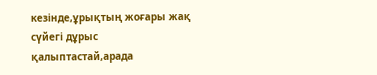кезінде,ұрықтың жоғары жақ сүйегі дұрыс қалыптастай,арада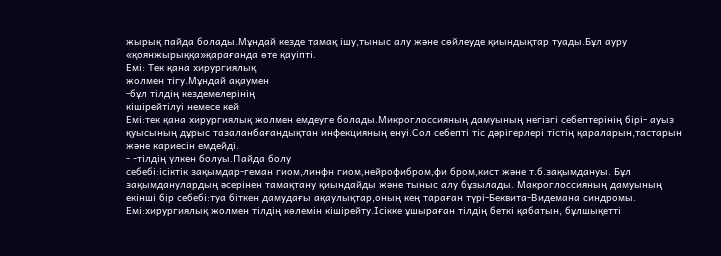жырық пайда болады.Мұндай кезде тамақ ішу,тыныс алу және сөйлеуде қиындықтар туады.Бұл ауру «қоянжырыққа»қарағанда өте қауіпті.
Емі: Тек қана хирургиялық
жолмен тігу.Мұндай ақаумен
-бұл тілдің кездемелерінің
кішірейтілуі немесе кей
Емі:тек қана хирургиялық жолмен емдеуге болады.Микроглоссияның дамуының негізгі себептерінің бірі- ауыз қуысының дұрыс тазаланбағандықтан инфекцияның енуі.Сол себепті тіс дәрігерлері тістің қараларын,тастарын және кариесін емдейді.
- -тілдің үлкен болуы.Пайда болу
себебі:ісіктік зақымдар-геман гиом,линфн гиом,нейрофибром,фи бром,кист және т.б.зақымдануы. Бұл
зақымданулардың әсерінен тамақтану қиындайды және тыныс алу бұзылады. Макроглоссияның дамуының екінші бір себебі:туа біткен дамудағы ақаулықтар,оның кең тараған түрі-Беквита-Видемана синдромы.
Емі:хирургиялық жолмен тілдің көлемін кішірейту.Ісікке ұшыраған тілдің беткі қабатын, бұлшықетті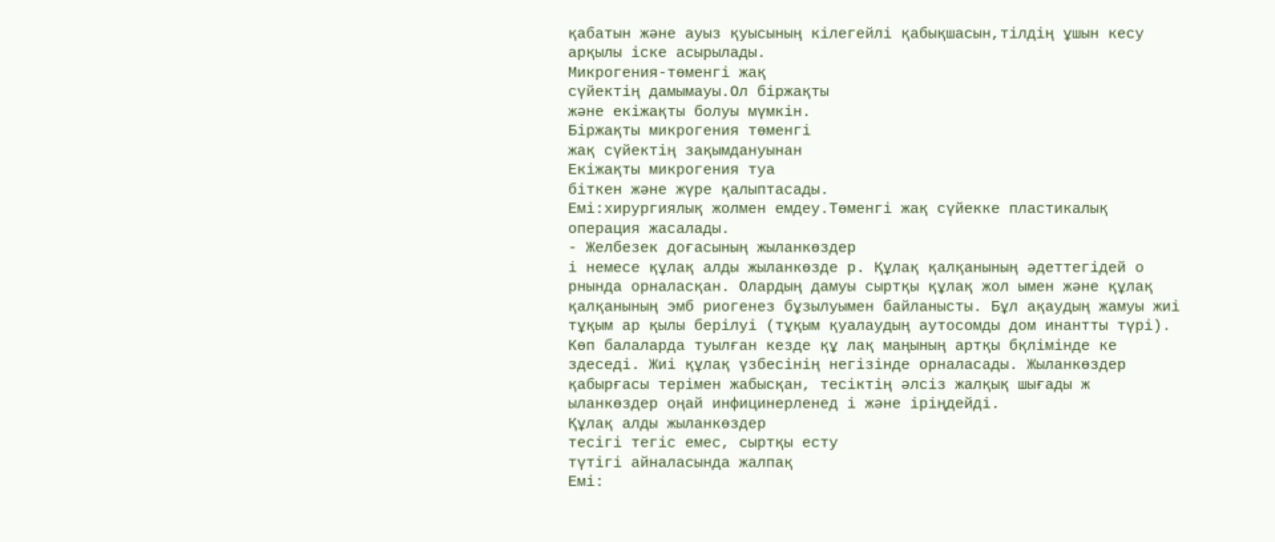қабатын және ауыз қуысының кілегейлі қабықшасын,тілдің ұшын кесу арқылы іске асырылады.
Микрогения-төменгі жақ
сүйектің дамымауы.Ол біржақты
және екіжақты болуы мүмкін.
Біржақты микрогения төменгі
жақ сүйектің зақымдануынан
Екіжақты микрогения туа
біткен және жүре қалыптасады.
Емі:хирургиялық жолмен емдеу.Төменгі жақ сүйекке пластикалық операция жасалады.
- Желбезек доғасының жыланкөздер
і немесе құлақ алды жыланкөзде р. Құлақ қалқанының әдеттегідей о рнында орналасқан. Олардың дамуы сыртқы құлақ жол ымен және құлақ қалқанының эмб риогенез бұзылуымен байланысты. Бұл ақаудың жамуы жиі тұқым ар қылы берілуі (тұқым қуалаудың аутосомды дом инантты түрі). Көп балаларда туылған кезде құ лақ маңының артқы бқлімінде ке здеседі. Жиі құлақ үзбесінің негізінде орналасады. Жыланкөздер қабырғасы терімен жабысқан, тесіктің әлсіз жалқық шығады ж ыланкөздер оңай инфицинерленед і және іріңдейді.
Құлақ алды жыланкөздер
тесігі тегіс емес, сыртқы есту
түтігі айналасында жалпақ
Емі: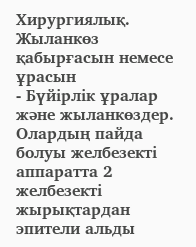Хирургиялық. Жыланкөз
қабырғасын немесе ұрасын
- Бүйірлік ұралар және жыланкөздер. Олардың пайда болуы желбезекті
аппаратта 2 желбезекті жырықтардан эпители альды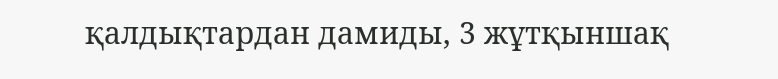қалдықтардан дамиды, 3 жұтқыншақ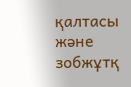қалтасы және зобжұтқ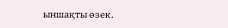ыншақты өзек.